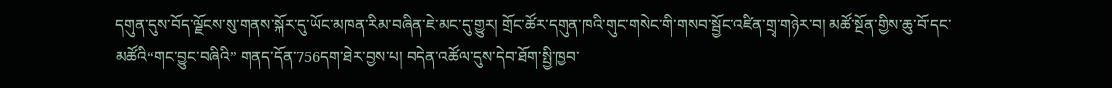དགུན་དུས་བོད་ལྗོངས་སུ་གནས་སྐོར་དུ་ཡོང་མཁན་རིམ་བཞིན་ཇེ་མང་དུ་གྱུར། གྲོང་ཚོར་དགུན་ཁའི་གུང་གསེང་གི་གསབ་སྦྱོང་འཛིན་གྲྭ་གཉེར་བ། མཚོ་སྔོན་གྱིས་ཆུ་བོ་དང་མཚོའི“གང་བྱུང་བཞིའི” གནད་དོན་756དག་ཐེར་བྱས་པ། བདེན་འཚོལ་དུས་དེབ་ཐོག་སྤྱི་ཁྱབ་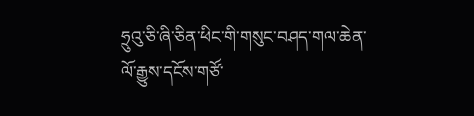ཧྲུའུ་ཅི་ཞི་ཅིན་ཕིང་གི་གསུང་བཤད་གལ་ཆེན་ལོ་རྒྱུས་དངོས་གཙོ་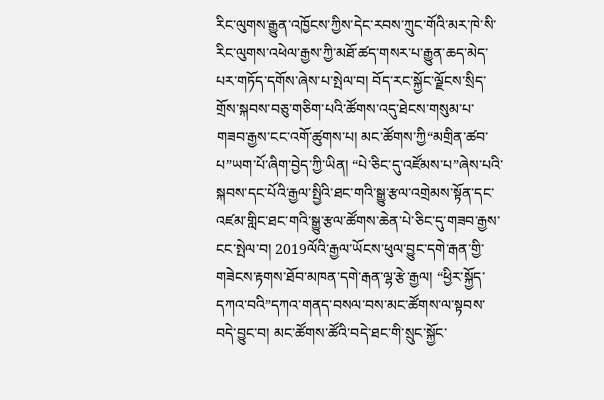རིང་ལུགས་རྒྱུན་འཁྱོངས་ཀྱིས་དེང་རབས་ཀྲུང་གོའི་མར་ཁེ་སི་རིང་ལུགས་འཕེལ་རྒྱས་ཀྱི་མཐོ་ཚད་གསར་པ་རྒྱུན་ཆད་མེད་པར་གཏོད་དགོས་ཞེས་པ་སྤེལ་བ། བོད་རང་སྐྱོང་ལྗོངས་སྲིད་གྲོས་སྐབས་བཅུ་གཅིག་པའི་ཚོགས་འདུ་ཐེངས་གསུམ་པ་གཟབ་རྒྱས་ངང་འགོ་ཚུགས་པ། མང་ཚོགས་ཀྱི“མགྲིན་ཚབ་པ”ཡག་པོ་ཞིག་བྱེད་ཀྱི་ཡིན། “པེ་ཅིང་དུ་འཛོམས་པ”ཞེས་པའི་སྐབས་དང་པོའི་རྒྱལ་སྤྱིའི་ཐང་གའི་སྒྱུ་རྩལ་འགྲེམས་སྟོན་དང་འཛམ་གླིང་ཐང་གའི་སྒྱུ་རྩལ་ཚོགས་ཆེན་པེ་ཅིང་དུ་གཟབ་རྒྱས་ངང་སྤེལ་བ། 2019ལོའི་རྒྱལ་ཡོངས་ཕུལ་བྱུང་དགེ་རྒན་གྱི་གཟེངས་རྟགས་ཐོབ་མཁན་དགེ་རྒན་ལྷ་རྩེ་རྒྱལ། “ཕྱིར་སྐྱོད་དཀའ་བའི”དཀའ་གནད་བསལ་བས་མང་ཚོགས་ལ་སྟབས་བདེ་བྱུང་བ། མང་ཚོགས་ཚོའི་བདེ་ཐང་གི་སྲུང་སྐྱོང་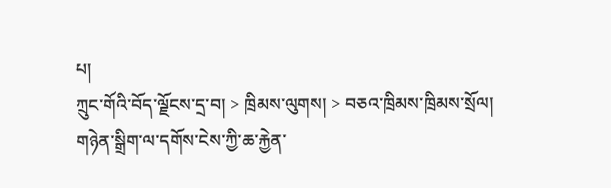པ།
ཀྲུང་གོའི་བོད་ལྗོངས་དྲ་བ། > ཁྲིམས་ལུགས། > བཅའ་ཁྲིམས་ཁྲིམས་སྲོལ།
གཉེན་སྒྲིག་ལ་དགོས་ངེས་ཀྱི་ཆ་རྐྱེན་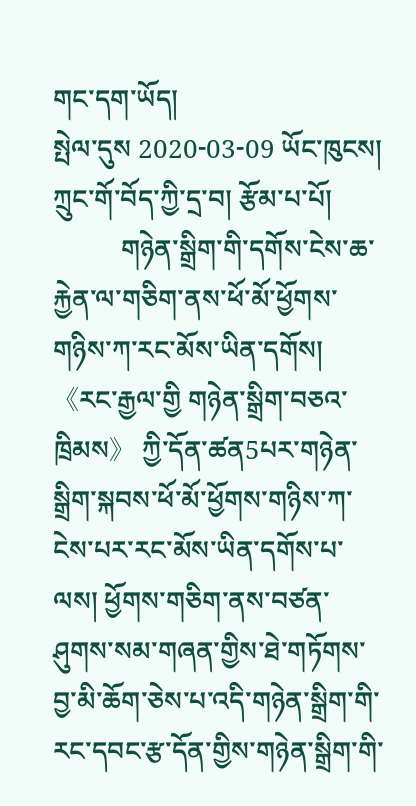གང་དག་ཡོད།
སྤེལ་དུས 2020-03-09 ཡོང་ཁུངས། ཀྲུང་གོ་བོད་ཀྱི་དྲ་བ། རྩོམ་པ་པོ།
          གཉེན་སྒྲིག་གི་དགོས་ངེས་ཆ་རྐྱེན་ལ་གཅིག་ནས་ཕོ་མོ་ཕྱོགས་གཉིས་ཀ་རང་མོས་ཡིན་དགོས། 《རང་རྒྱལ་གྱི གཉེན་སྒྲིག་བཅའ་ཁྲིམས》 ཀྱི་དོན་ཚན5པར་གཉེན་སྒྲིག་སྐབས་ཕོ་མོ་ཕྱོགས་གཉིས་ཀ་ངེས་པར་རང་མོས་ཡིན་དགོས་པ་ལས། ཕྱོགས་གཅིག་ནས་བཙན་ཤུགས་སམ་གཞན་གྱིས་ཐེ་གཏོགས་བྱ་མི་ཆོག་ཅེས་པ་འདི་གཉེན་སྒྲིག་གི་རང་དབང་རྩ་དོན་གྱིས་གཉེན་སྒྲིག་གི་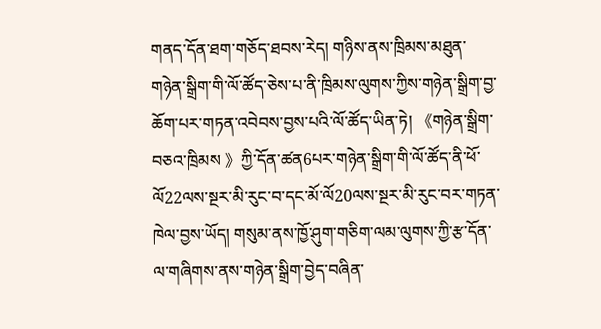གནད་དོན་ཐག་གཅོད་ཐབས་རེད། གཉིས་ནས་ཁྲིམས་མཐུན་གཉེན་སྒྲིག་གི་ལོ་ཚོད་ཅེས་པ་ནི་ཁྲིམས་ལུགས་ཀྱིས་གཉེན་སྒྲིག་བྱ་ཆོག་པར་གཏན་འབེབས་བྱས་པའི་ལོ་ཚོད་ཡིན་ཏེ། 《གཉེན་སྒྲིག་བཅའ་ཁྲིམས 》ཀྱི་དོན་ཚན6པར་གཉེན་སྒྲིག་གི་ལོ་ཚོད་ནི་ཕོ་ལོ22ལས་སྔར་མི་རུང་བ་དང་མོ་ལོ20ལས་སྔར་མི་རུང་བར་གཏན་ཁེལ་བྱས་ཡོད། གསུམ་ནས་ཁྱོ་ཤུག་གཅིག་ལམ་ལུགས་ཀྱི་རྩ་དོན་ལ་གཞིགས་ནས་གཉེན་སྒྲིག་བྱེད་བཞིན་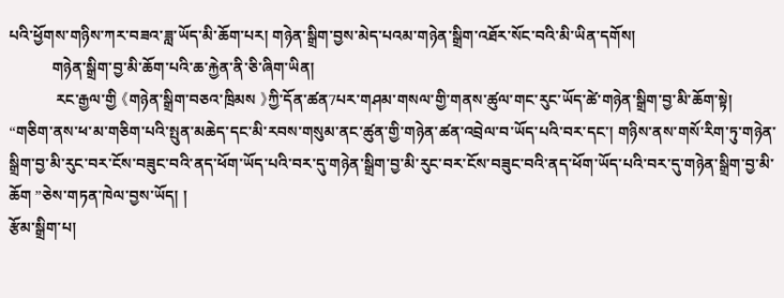པའི་ཕྱོགས་གཉིས་ཀར་བཟའ་ཟླ་ཡོད་མི་ཆོག་པར། གཉེན་སྒྲིག་བྱས་མེད་པའམ་གཉེན་སྒྲིག་འཐོར་སོང་བའི་མི་ཡིན་དགོས།
           གཉེན་སྒྲིག་བྱ་མི་ཆོག་པའི་ཆ་རྐྱེན་ནི་ཅི་ཞིག་ཡིན།
            རང་རྒྱལ་གྱི 《གཉེན་སྒྲིག་བཅའ་ཁྲིམས 》ཀྱི་དོན་ཚན7པར་གཤམ་གསལ་གྱི་གནས་ཚུལ་གང་རུང་ཡོད་ཚེ་གཉེན་སྒྲིག་བྱ་མི་ཆོག་སྟེ། “གཅིག་ནས་ཕ་མ་གཅིག་པའི་སྤུན་མཆེད་དང་མི་རབས་གསུམ་ནང་ཚུན་གྱི་གཉེན་ཚན་འབྲེལ་བ་ཡོད་པའི་བར་དང་། གཉིས་ནས་གསོ་རིག་ཏུ་གཉེན་སྒྲིག་བྱ་མི་རུང་བར་ངོས་བཟུང་བའི་ནད་ཕོག་ཡོད་པའི་བར་དུ་གཉེན་སྒྲིག་བྱ་མི་རུང་བར་ངོས་བཟུང་བའི་ནད་ཕོག་ཡོད་པའི་བར་དུ་གཉེན་སྒྲིག་བྱ་མི་ཆོག ”ཅེས་གཏན་ཁེལ་བྱས་ཡོད། །
རྩོམ་སྒྲིག་པ།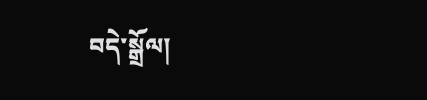བདེ་སྒྲོལ།